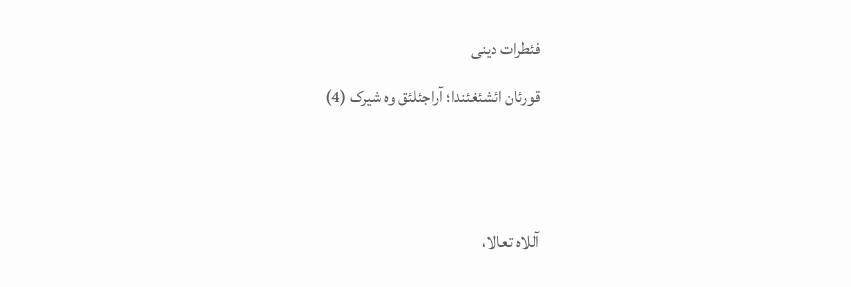فئطرات دینی

قورئان ائشئغئندا؛ آراجئلئق وە شیرک (4)





آللاە تعالا،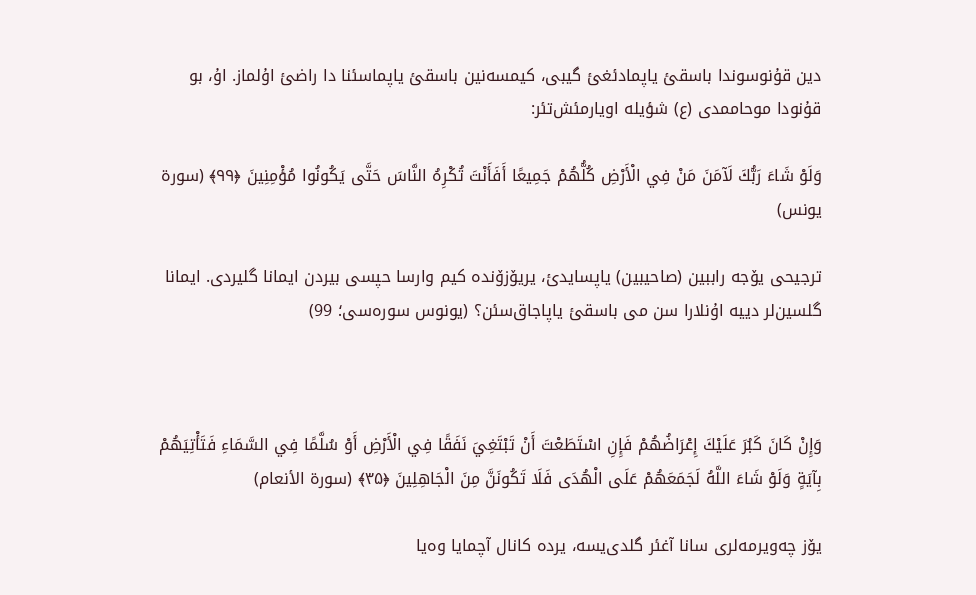دین قۇنوسوندا باسقئ یاپمادئغئ گیبی، کیمسەنین باسقئ یاپماسئنا دا راضئ اۇلماز. اۇ، بو قۇنودا موحاممدی (ع) شؤیلە اویارمئش‌تئر:

وَلَوْ شَاءَ رَبُّكَ لَآمَنَ مَنْ فِي الْأَرْضِ كُلُّهُمْ جَمِيعًا أَفَأَنْتَ تُكْرِهُ النَّاسَ حَتَّى يَكُونُوا مُؤْمِنِينَ ﴿۹۹﴾ (سورة یونس)

ترجیحی یۆجە راببین (صاحیبین) یاپسایدئ، یریۆزۆندە کیم وارسا حپسی بیردن ایمانا گلیردی. ایمانا گلسین‌لر دییە اۇنلارا سن می باسقئ یاپاجاق‌سئن؟ (یونوس سورەسی؛ 99)



وَإِنْ كَانَ كَبُرَ عَلَيْكَ إِعْرَاضُهُمْ فَإِنِ اسْتَطَعْتَ أَنْ تَبْتَغِيَ نَفَقًا فِي الْأَرْضِ أَوْ سُلَّمًا فِي السَّمَاءِ فَتَأْتِيَهُمْ بِآيَةٍ وَلَوْ شَاءَ اللَّهُ لَجَمَعَهُمْ عَلَى الْهُدَى فَلَا تَكُونَنَّ مِنَ الْجَاهِلِينَ ﴿۳۵﴾ (سورة الأنعام)

یۆز چەویرمەلری سانا آغئر گلدی‌یسە، یردە کانال آچمایا وەیا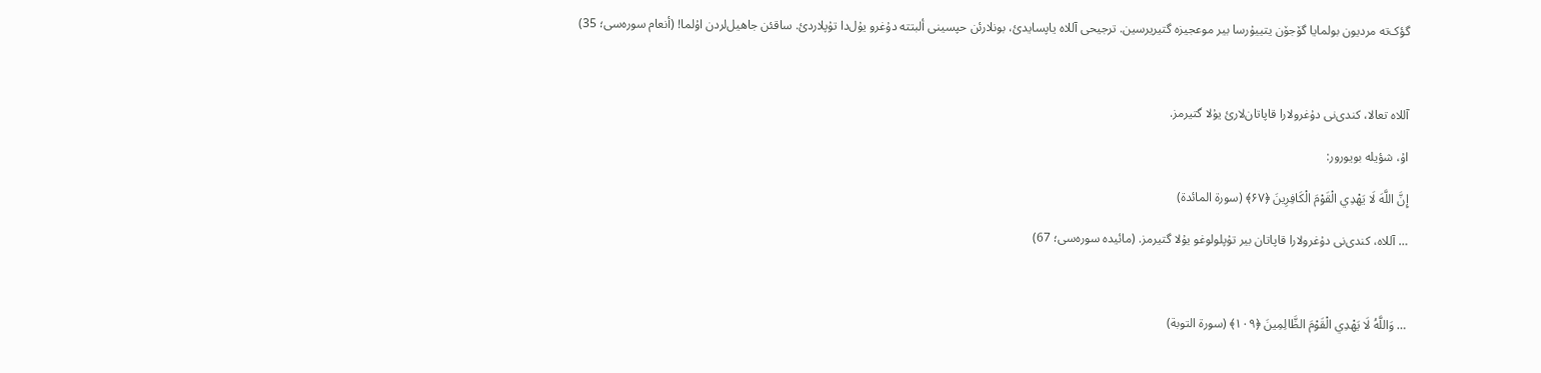گؤک‌تە مردیون بولمایا گۆجۆن یتییۇرسا بیر موعجیزە گتیریرسین. ترجیحی آللاە یاپسایدئ، بونلارئن حپسینی ألبتتە دۇغرو یۇل‌دا تۇپلاردئ. ساقئن جاهیل‌لردن اۇلما! (أنعام سورەسی؛ 35)



آللاە تعالا، کندی‌نی دۇغرولارا قاپاتان‌لارئ یۇلا گتیرمز.

اۇ، شؤیلە بویورور:

إِنَّ اللَّهَ لَا يَهْدِي الْقَوْمَ الْكَافِرِينَ ﴿۶۷﴾ (سورة المائدة)

… آللاە، کندی‌نی دۇغرولارا قاپاتان بیر تۇپلولوغو یۇلا گتیرمز. (مائیدە سورەسی؛ 67)



… وَاللَّهُ لَا يَهْدِي الْقَوْمَ الظَّالِمِينَ ﴿۱۰۹﴾ (سورة التوبة)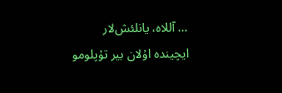… آللاە، یانلئش‌لار ایچیندە اۇلان بیر تۇپلومو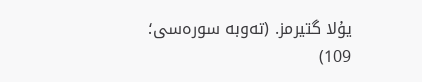یۇلا گتیرمز. (تەوبە سورەسی؛ 109)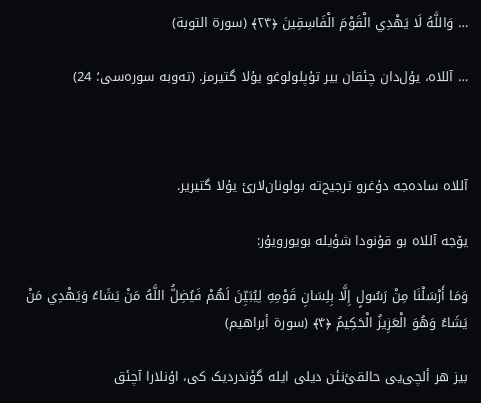… وَاللَّهُ لَا يَهْدِي الْقَوْمَ الْفَاسِقِينَ ﴿۲۴﴾ (سورة التوبة)

… آللاە، یۇل‌دان چئقان بیر تۇپلولوغو یۇلا گتیرمز. (تەوبە سورەسی؛ 24)



آللاە سادەجە دۇغرو ترجیح‌تە بولونان‌لارئ یۇلا گتیریر.

یۆجە آللاە بو قۇنودا شؤیلە بویورویۇر:

وَمَا أَرْسَلْنَا مِنْ رَسُولٍ إِلَّا بِلِسَانِ قَوْمِهِ لِيُبَيِّنَ لَهُمْ فَيُضِلُّ اللَّهُ مَنْ يَشَاءُ وَيَهْدِي مَنْ يَشَاءُ وَهُوَ الْعَزِيزُ الْحَكِيمُ ﴿۴﴾ (سورة أبراهیم)

بیز هر ألچی‌یی حالقئ‌نئن دیلی ایلە گؤندردیک کی، اۇنلارا آچئق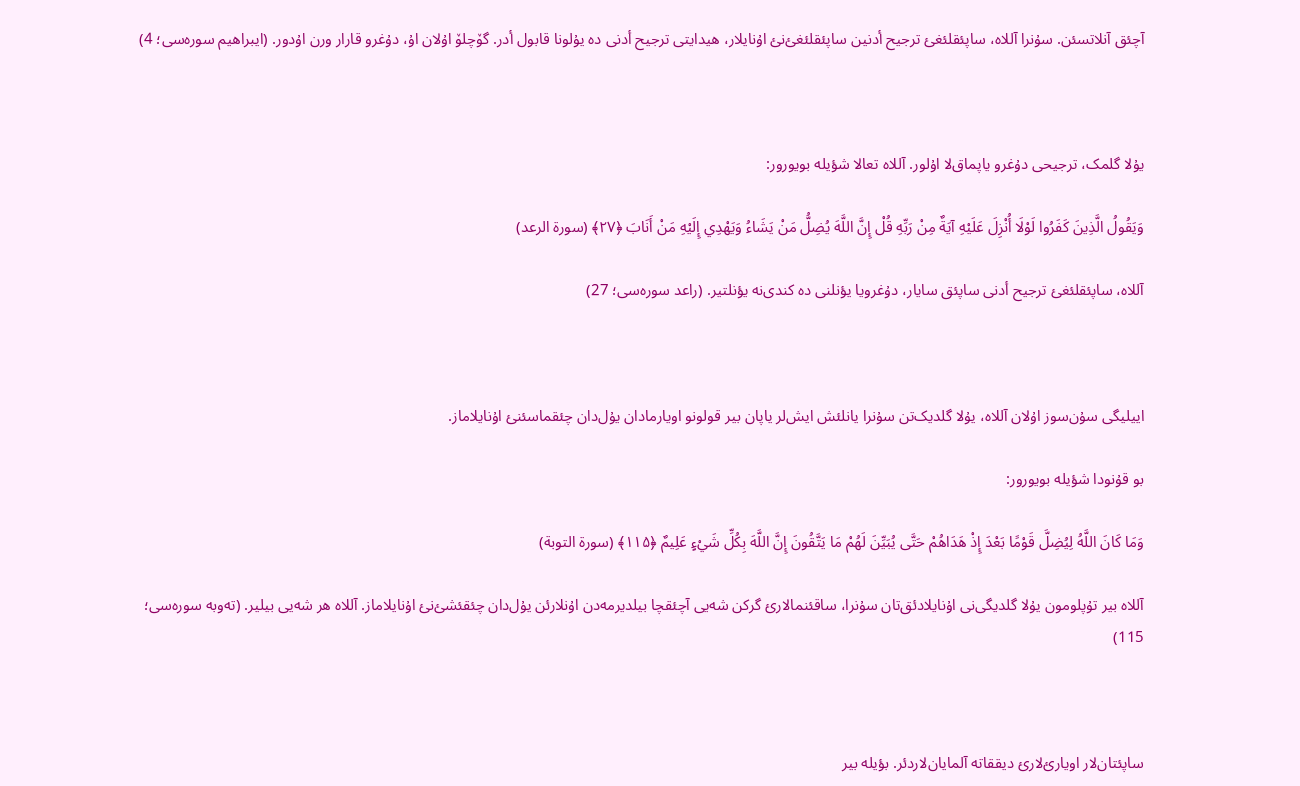آچئق آنلاتسئن. سۇنرا آللاە، ساپئقلئغئ ترجیح أدنین ساپئقلئغئ‌نئ اۇنایلار، هیدایتی ترجیح أدنی دە یۇلونا قابول أدر. گۆچلۆ اۇلان اۇ، دۇغرو قارار ورن اۇدور. (ایبراهیم سورەسی؛ 4)



یۇلا گلمک، ترجیحی دۇغرو یاپماق‌لا اۇلور. آللاە تعالا شؤیلە بویورور:

وَيَقُولُ الَّذِينَ كَفَرُوا لَوْلَا أُنْزِلَ عَلَيْهِ آيَةٌ مِنْ رَبِّهِ قُلْ إِنَّ اللَّهَ يُضِلُّ مَنْ يَشَاءُ وَيَهْدِي إِلَيْهِ مَنْ أَنَابَ ﴿۲۷﴾ (سورة الرعد)

آللاە، ساپئقلئغئ ترجیح أدنی ساپئق سایار، دۇغرویا یؤنلنی دە کندی‌نە یؤنلتیر. (راعد سورەسی؛ 27)



اییلیگی سۇن‌سوز اۇلان آللاە، یۇلا گلدیک‌تن سۇنرا یانلئش ایش‌لر یاپان بیر قولونو اویارمادان یۇل‌دان چئقماسئنئ اۇنایلاماز.

بو قۇنودا شؤیلە بویورور:

وَمَا كَانَ اللَّهُ لِيُضِلَّ قَوْمًا بَعْدَ إِذْ هَدَاهُمْ حَتَّى يُبَيِّنَ لَهُمْ مَا يَتَّقُونَ إِنَّ اللَّهَ بِكُلِّ شَيْءٍ عَلِيمٌ ﴿۱۱۵﴾ (سورة التوبة)

آللاە بیر تۇپلومون یۇلا گلدیگی‌نی اۇنایلادئق‌تان سۇنرا، ساقئنمالارئ گرکن شەیی آچئقچا بیلدیرمەدن اۇنلارئن یۇل‌دان چئقئشئ‌نئ اۇنایلاماز. آللاە هر شەیی بیلیر. (تەوبە سورەسی؛ 115)



ساپئتان‌لار اویارئ‌لارئ دیققاتە آلمایان‌لاردئر. بؤیلە بیر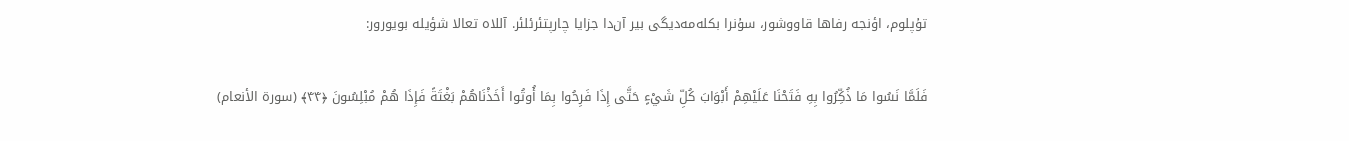تۇپلوم، اؤنجە رفاها قاووشور، سۇنرا بکلەمەدیگی بیر آن‌دا جزایا چارپتئرئلئر. آللاە تعالا شؤیلە بویورور:

فَلَمَّا نَسُوا مَا ذُكِّرُوا بِهِ فَتَحْنَا عَلَيْهِمْ أَبْوَابَ كُلِّ شَيْءٍ حَتَّى إِذَا فَرِحُوا بِمَا أُوتُوا أَخَذْنَاهُمْ بَغْتَةً فَإِذَا هُمْ مُبْلِسُونَ ﴿۴۴﴾ (سورة الأنعام)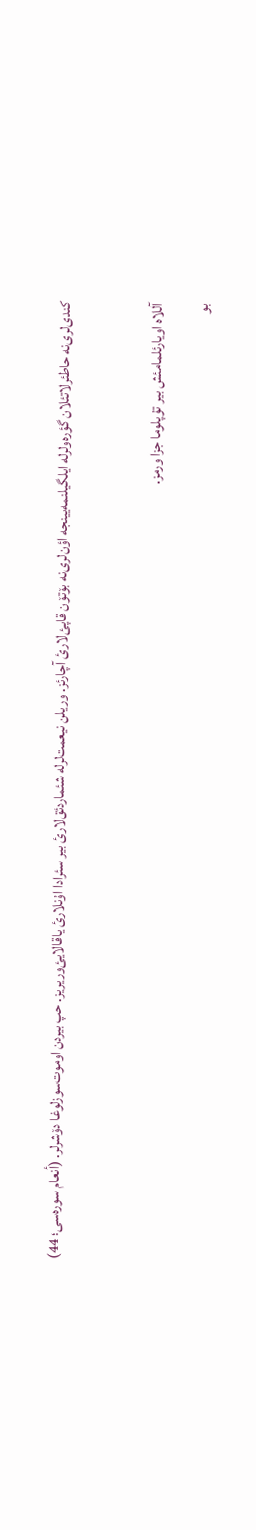کندی‌لری‌نە حاطئرلاتئلان گؤرەولرلە ایلگیلنمەیینجە اؤن‌لری‌نە بۆتۆن قاپئ‌لارئ آچارئز. وریلن نیعمت‌لرلە شئماردئق‌لارئ بیر سئرادا اۇنلارئ یاقالایئ‌وریریز. حپ بیردن اوموت‌سوزلوغا دۆشرلر. (أنعام سورەسی؛ 44)



آللاە اویارئلمامئش بیر تۇپلوما جزا ورمز.

بو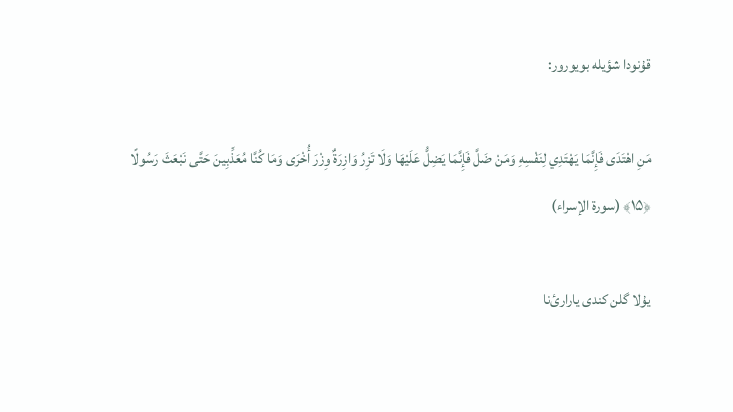قۇنودا شؤیلە بویورور:

مَنِ اهْتَدَى فَإِنَّمَا يَهْتَدِي لِنَفْسِهِ وَمَنْ ضَلَّ فَإِنَّمَا يَضِلُّ عَلَيْهَا وَلَا تَزِرُ وَازِرَةٌ وِزْرَ أُخْرَى وَمَا كُنَّا مُعَذِّبِينَ حَتَّى نَبْعَثَ رَسُولًا ﴿۱۵﴾ (سورة الإسراء)

یۇلا گلن کندی یارارئ‌نا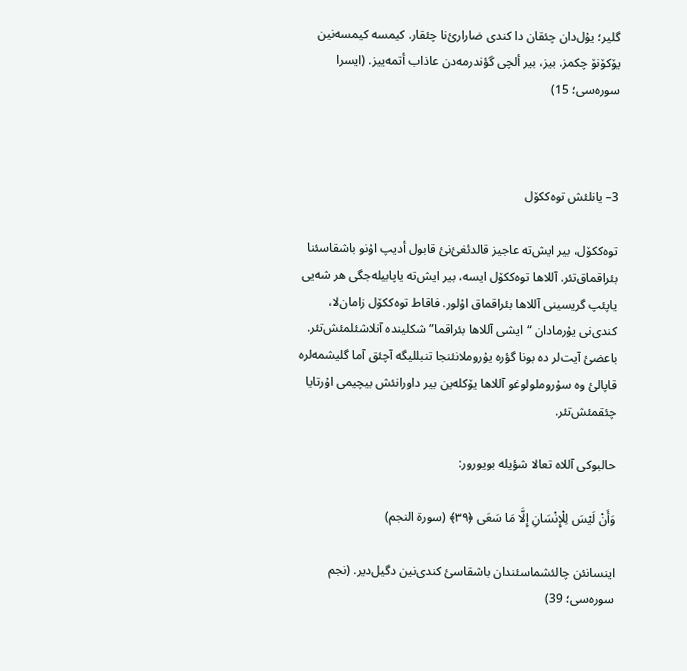گلیر؛ یۇل‌دان چئقان دا کندی ضارارئ‌نا چئقار. کیمسە کیمسەنین یۆکۆنۆ چکمز. بیز، بیر ألچی گؤندرمەدن عاذاب أتمەییز. (ایسرا سورەسی؛ 15)



3– یانلئش توەککۆل

توەککۆل، بیر ایش‌تە عاجیز قالدئغئ‌نئ قابول أدیپ اۇنو باشقاسئنا بئراقماق‌تئر. آللاها توەککۆل ایسە، بیر ایش‌تە یاپابیلەجگی هر شەیی یاپئپ گریسینی آللاها بئراقماق اۇلور. فاقاط توەککۆل زامان‌لا، کندی‌نی یۇرمادان “ایشی آللاها بئراقما” شکلیندە آنلاشئلمئش‌تئر. باعضئ آیت‌لر دە بونا گؤرە یۇروملانئنجا تنبللیگە آچئق آما گلیشمەلرە قاپالئ وە سۇروملولوغو آللاها یۆکلەین بیر داورانئش بیچیمی اۇرتایا چئقمئش‌تئر.

حالبوکی آللاە تعالا شؤیلە بویورور:

وَأَنْ لَيْسَ لِلْإِنْسَانِ إِلَّا مَا سَعَى ﴿۳۹﴾ (سورة النجم)

اینسانئن چالئشماسئندان باشقاسئ کندی‌نین دگیل‌دیر. (نجم سورەسی؛ 39)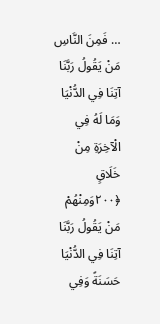… فَمِنَ النَّاسِ مَنْ يَقُولُ رَبَّنَا آتِنَا فِي الدُّنْيَا وَمَا لَهُ فِي الْآخِرَةِ مِنْ خَلَاقٍ ﴿۲۰۰وَمِنْهُمْ مَنْ يَقُولُ رَبَّنَا آتِنَا فِي الدُّنْيَا حَسَنَةً وَفِي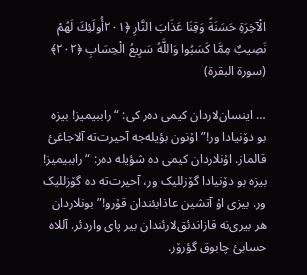الْآخِرَةِ حَسَنَةً وَقِنَا عَذَابَ النَّارِ ﴿۲۰۱أُولَئِكَ لَهُمْ نَصِيبٌ مِمَّا كَسَبُوا وَاللَّهُ سَرِيعُ الْحِسَابِ ﴿۲۰۲﴾ (سورة البقرة)

… اینسان‌لاردان کیمی دەر کی: “راببیمیز! بیزە بو دۆنیادا ور!” اۇنون بؤیلەجە آحیرت‌تە آلاجاغئ قالماز. اۇنلاردان کیمی دە شؤیلە دەر: “راببیمیز! بیزە بو دۆنیادا گۆزللیک ور، آحیرت‌تە دە گۆزللیک ور. بیزی اۇ آتشین عاذابئندان قۇرو!” بونلاردان هر بیری‌نە قازاندئق‌لارئندان بیر پای واردئر. آللاە حسابئ چابوق گؤرۆر.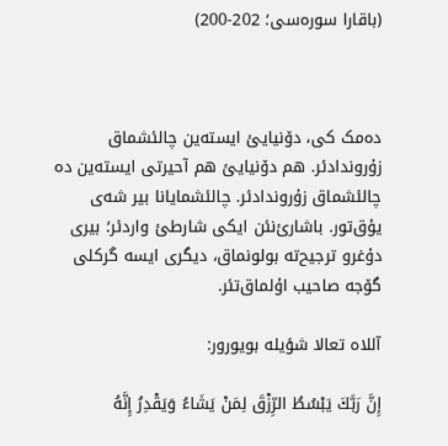(باقارا سورەسی؛ 202-200)



دەمک کی، دۆنیایئ ایستەین چالئشماق زۇروندادئر. هم دۆنیایئ هم آحیرتی ایستەین دە چالئشماق زۇروندادئر. چالئشمایانا بیر شەی یۇق‌تور. باشارئ‌نئن ایکی شارطئ واردئر؛ بیری دۇغرو ترجیح‌تە بولونماق، دیگری ایسە گرکلی گۆجە صاحیب اۇلماق‌تئر.

آللاە تعالا شؤیلە بویورور:

إِنَّ رَبَّكَ يَبْسُطُ الرِّزْقَ لِمَنْ يَشَاءُ وَيَقْدِرُ إِنَّهُ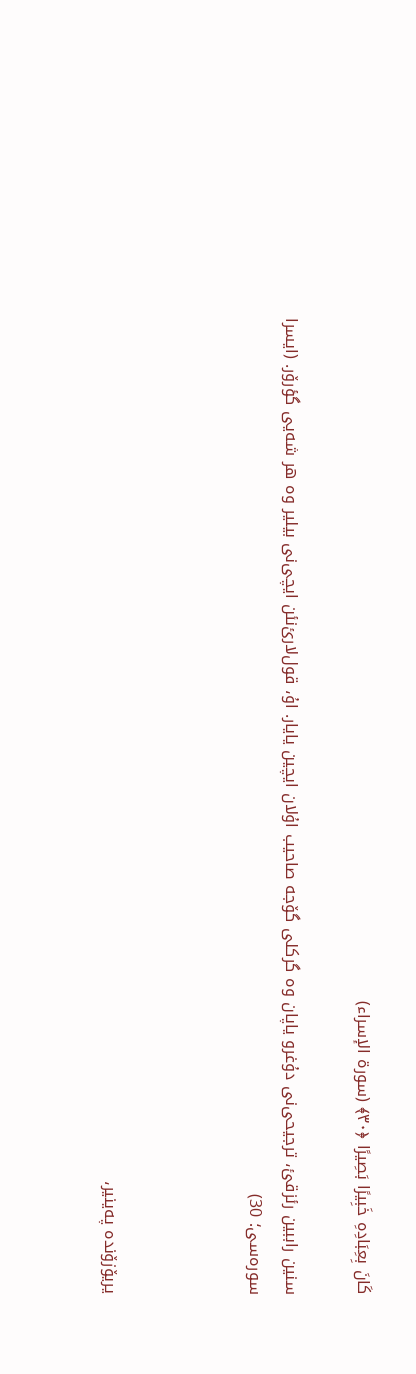كَانَ بِعِبَادِهِ خَبِيرًا بَصِيرًا ﴿۳۰﴾ (سورة الإسراء)

سنین راببین رئزقئ، ترجیحی‌نی دۇغرو یاپان وە گرکلی گۆجە صاحیب اۇلان ایچین یایار. اۇ، قول‌لارئ‌نئن ایچی‌نی بیلیر وە هر شەیی گؤرۆر. (ایسرا سورەسی؛ 30)



یریۆزۆندە پەینیر،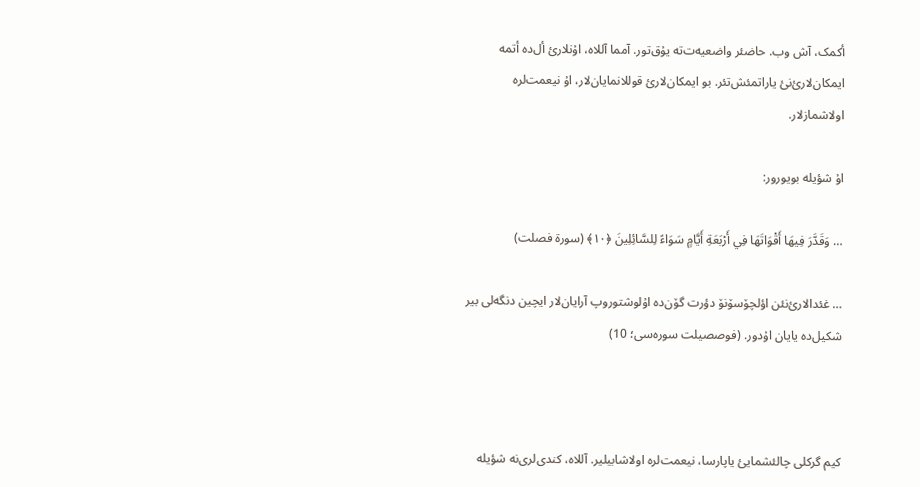أکمک، آش وب. حاضئر واضعیەت‌تە یۇق‌تور. آمما آللاە، اۇنلارئ أل‌دە أتمە ایمکان‌لارئ‌نئ یاراتمئش‌تئر. بو ایمکان‌لارئ قوللانمایان‌لار، اۇ نیعمت‌لرە اولاشمازلار.

اۇ شؤیلە بویورور:

… وَقَدَّرَ فِيهَا أَقْوَاتَهَا فِي أَرْبَعَةِ أَيَّامٍ سَوَاءً لِلسَّائِلِينَ ﴿۱۰﴾ (سورة فصلت)

… غئدالارئ‌نئن اؤلچۆسۆنۆ دؤرت گۆن‌دە اۇلوشتوروپ آرایان‌لار ایچین دنگەلی بیر شکیل‌دە یایان اۇدور. (فوصصیلت سورەسی؛ 10)



کیم گرکلی چالئشمایئ یاپارسا، نیعمت‌لرە اولاشابیلیر. آللاە، کندی‌لری‌نە شؤیلە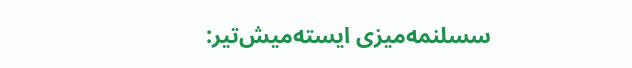سسلنمەمیزی ایستەمیش‌تیر: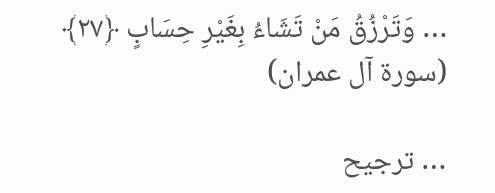… وَتَرْزُقُ مَنْ تَشَاءُ بِغَيْرِ حِسَابٍ ﴿۲۷﴾ (سورة آل عمران)

… ترجیح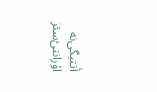أتتیگی‌نە اۇرانتئ‌سئز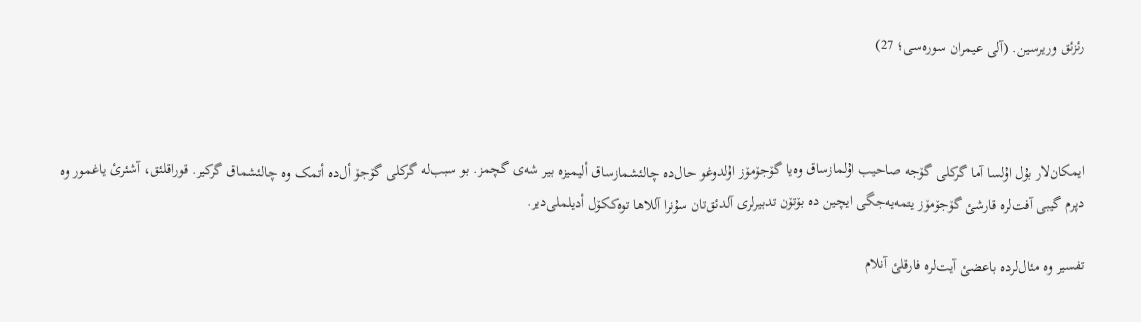رئزئق وریرسین. (آلی عیمران سورەسی؛ 27)



ایمکان‌لار بۇل اۇلسا آما گرکلی گۆجە صاحیب اۇلمازساق وەیا گۆجۆمۆز اۇلدوغو حال‌دە چالئشمازساق ألیمیزە بیر شەی گچمز. بو سبب‌لە گرکلی گۆجۆ أل‌دە أتمک وە چالئشماق گرکیر. قوراقلئق، آشئرئ یاغمور وە دپرم گیبی آفت‌لرە قارشئ گۆجۆمۆز یتمەیەجگی ایچین دە بۆتۆن تدبیرلری آلدئق‌تان سۇنرا آللاها توەککۆل أدیلملی‌دیر.

تفسیر وە مئال‌لردە باعضئ آیت‌لرە فارقلئ آنلام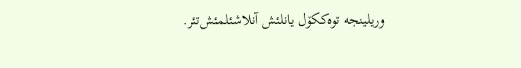وریلینجە توەککۆل یانلئش آنلاشئلمئش‌تئر.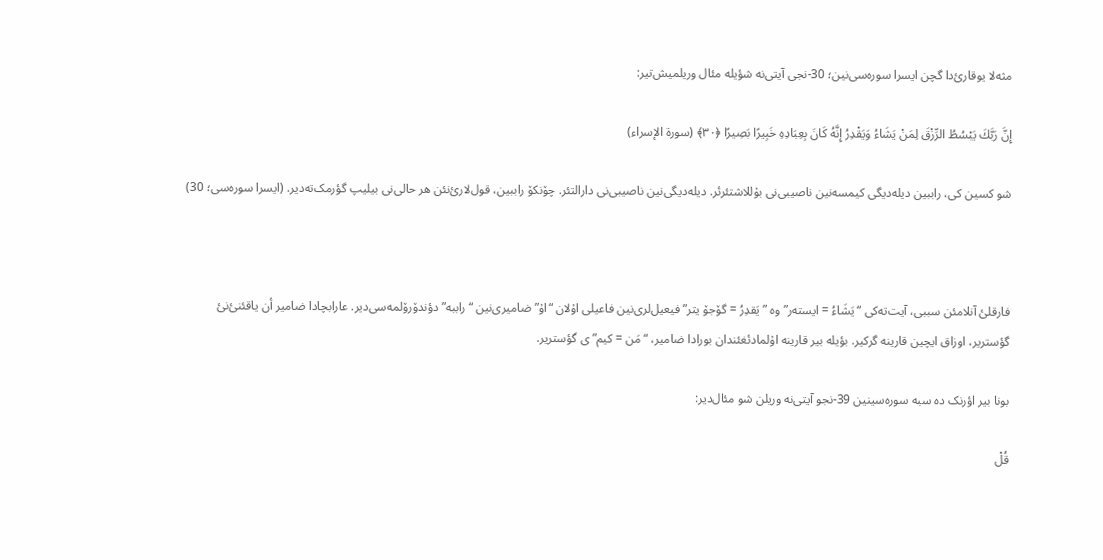مثەلا یوقارئ‌دا گچن ایسرا سورەسی‌نین؛ 30-نجی آیتی‌نە شؤیلە مئال وریلمیش‌تیر:

إِنَّ رَبَّكَ يَبْسُطُ الرِّزْقَ لِمَنْ يَشَاءُ وَيَقْدِرُ إِنَّهُ كَانَ بِعِبَادِهِ خَبِيرًا بَصِيرًا ﴿۳۰﴾ (سورة الإسراء)

شو کسین کی، راببین دیلەدیگی کیمسەنین ناصیبی‌نی بۇللاشتئرئر. دیلەدیگی‌نین ناصیبی‌نی دارالتئر. چۆنکۆ راببین، قول‌لارئ‌نئن هر حالی‌نی بیلیپ گؤرمک‌تەدیر. (ایسرا سورەسی؛ 30)



فارقلئ آنلامئن سببی، آیت‌تەکی “یَشَاءُ = ایستەر” وە ” یَقدِرُ = گۆجۆ یتر” فیعیل‌لری‌نین فاعیلی اۇلان “اۇ” ضامیری‌نین “راببە” دؤندۆرۆلمەسی‌دیر. عارابچادا ضامیر أن یاقئنئ‌نئ گؤستریر، اوزاق ایچین قارینە گرکیر. بؤیلە بیر قارینە اۇلمادئغئندان بورادا ضامیر، “مَن = کیم”ی گؤستریر.

بونا بیر اؤرنک دە سبە سورەسینین 39-نجو آیتی‌نە وریلن شو مئال‌دیر:

قُلْ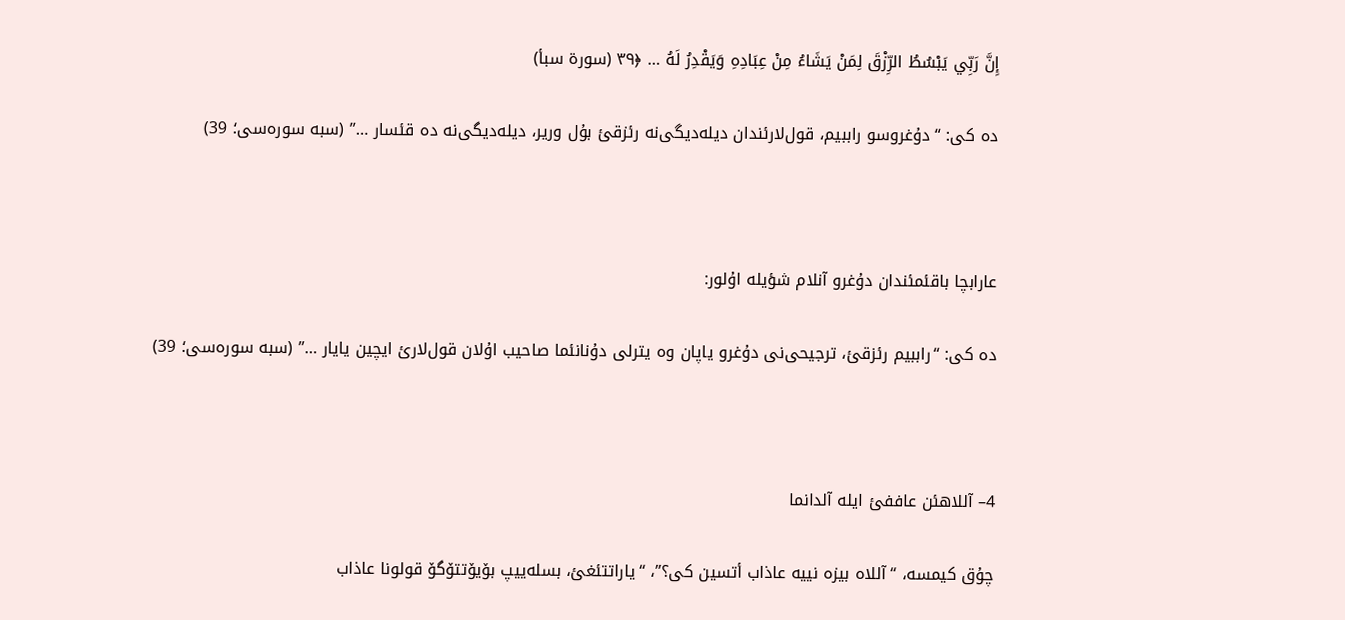إِنَّ رَبِّي يَبْسُطُ الرِّزْقَ لِمَنْ يَشَاءُ مِنْ عِبَادِهِ وَيَقْدِرُ لَهُ … ﴿۳۹ (سورة سبأ)

دە کی: “دۇغروسو راببیم، قول‌لارئندان دیلەدیگی‌نە رئزقئ بۇل وریر، دیلەدیگی‌نە دە قئسار …” (سبە سورەسی؛ 39)



عارابچا باقئمئندان دۇغرو آنلام شؤیلە اۇلور:

دە کی: “راببیم رئزقئ، ترجیحی‌نی دۇغرو یاپان وە یترلی دۇنانئما صاحیب اۇلان قول‌لارئ ایچین یایار …” (سبە سورەسی؛ 39)



4– آللاهئن عاففئ ایلە آلدانما

چۇق کیمسە، “آللاە بیزە نییە عاذاب أتسین کی؟”، “یاراتتئغئ، بسلەییپ بۆیۆتتۆگۆ قولونا عاذاب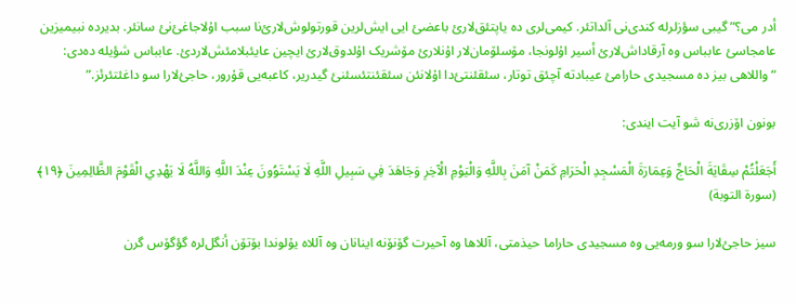أدر می؟” گیبی سؤزلرلە کندی‌نی آلداتئر. کیمی‌لری دە یاپتئق‌لارئ باعضئ ایی ایش‌لرین قورتولوش‌لارئ‌نا سبب اۇلاجاغئ‌نئ سانئر. بدیردە نبیمیزین عامجاسئ عابباس وە آرقاداش‌لارئ أسیر اۇلونجا، مۆسلۆمان‌لار اۇنلارئ مۆشریک اۇلدوق‌لارئ ایچین عایئبلامئش‌لاردئ. عابباس شؤیلە دەدی: “واللاهی بیز دە مسجیدی حارامئ عیبادتە آچئق توتار، سئقئنتئ‌دا اۇلانئن سئقئنتئسئنئ گیدریر، کاعبەیی قۇرور، حاجئ‌لارا سو داغئتئرئز.”

بونون اۆزری‌نە شو آیت ایندی:

أَجَعَلْتُمْ سِقَايَةَ الْحَاجِّ وَعِمَارَةَ الْمَسْجِدِ الْحَرَامِ كَمَنْ آمَنَ بِاللَّهِ وَالْيَوْمِ الْآخِرِ وَجَاهَدَ فِي سَبِيلِ اللَّهِ لَا يَسْتَوُونَ عِنْدَ اللَّهِ وَاللَّهُ لَا يَهْدِي الْقَوْمَ الظَّالِمِينَ ﴿۱۹﴾ (سورة التوبة)

سیز حاجئ‌لارا سو ورمەیی وە مسجیدی حاراما حیذمتی، آللاها وە آحیرت گۆنۆنە اینانان وە آللاە یۇلوندا بۆتۆن أنگل‌لرە گؤگۆس گرن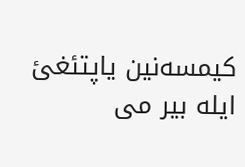کیمسەنین یاپتئغئ ایلە بیر می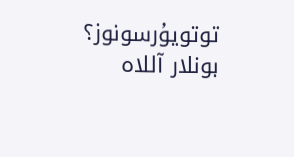توتویۇرسونوز؟ بونلار آللاە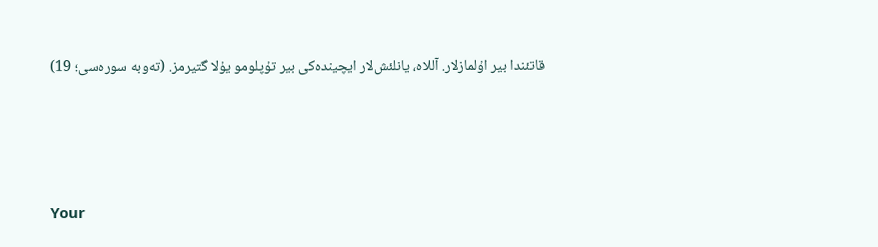قاتئندا بیر اۇلمازلار. آللاە، یانلئش‌لار ایچیندەکی بیر تۇپلومو یۇلا گتیرمز. (تەوبە سورەسی؛ 19)





Your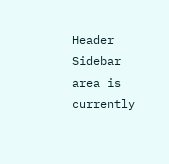Header Sidebar area is currently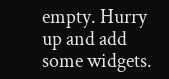empty. Hurry up and add some widgets.